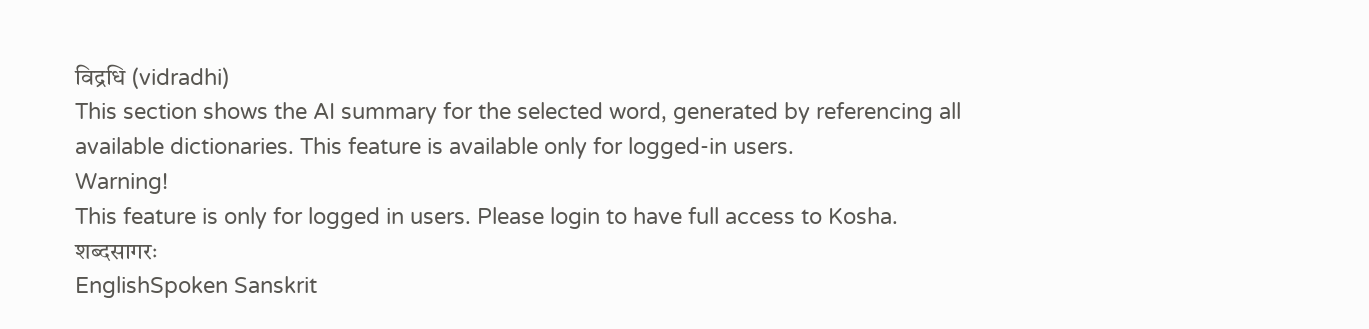विद्रधि (vidradhi)
This section shows the AI summary for the selected word, generated by referencing all available dictionaries. This feature is available only for logged-in users.
Warning!
This feature is only for logged in users. Please login to have full access to Kosha.
शब्दसागरः
EnglishSpoken Sanskrit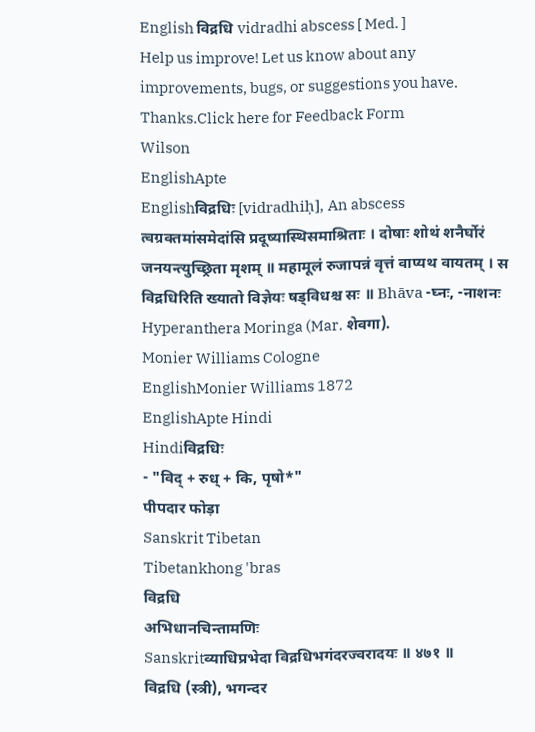English विद्रधि vidradhi abscess [ Med. ]
Help us improve! Let us know about any improvements, bugs, or suggestions you have. Thanks.Click here for Feedback Form
Wilson
EnglishApte
Englishविद्रधिः [vidradhiḥ], An abscess
त्वग्रक्तमांसमेदांसि प्रदूष्यास्थिसमाश्रिताः । दोषाः शोथं शनैर्घोरं जनयन्त्युच्छ्रिता मृशम् ॥ महामूलं रुजापन्नं वृत्तं वाप्यथ वायतम् । स विद्रधिरिति ख्यातो विज्ञेयः षड्विधश्च सः ॥ Bhāva -घ्नः, -नाशनः Hyperanthera Moringa (Mar. शेवगा).
Monier Williams Cologne
EnglishMonier Williams 1872
EnglishApte Hindi
Hindiविद्रधिः
- "विद् + रुध् + कि, पृषो*"
पीपदार फोड़ा
Sanskrit Tibetan
Tibetankhong 'bras
विद्रधि
अभिधानचिन्तामणिः
Sanskritव्याधिप्रभेदा विद्रधिभगंदरज्वरादयः ॥ ४७१ ॥
विद्रधि (स्त्री), भगन्दर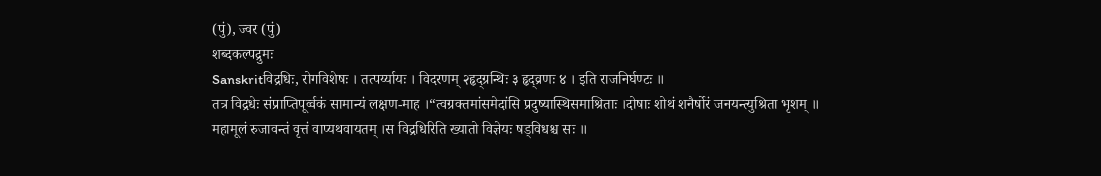(पुं), ज्वर (पुं)
शब्दकल्पद्रुमः
Sanskritविद्रधिः, रोगविशेषः । तत्पर्य्यायः । विदरणम् २हृद्ग्रन्थिः ३ हृद्व्रणः ४ । इति राजनिर्घण्टः ॥
तत्र विद्रधेः संप्राप्तिपूर्व्वकं सामान्यं लक्षण-माह ।“त्वग्रक्तमांसमेदांसि प्रदुष्यास्थिसमाश्रिताः ।दोषाः शोथं शनैर्षोरं जनयन्त्युश्रिता भृशम् ॥
महामूलं रुजावन्तं वृत्तं वाप्यथवायतम् ।स विद्रधिरिति ख्यातो विज्ञेयः षड्विधश्च सः ॥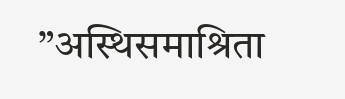”अस्थिसमाश्रिता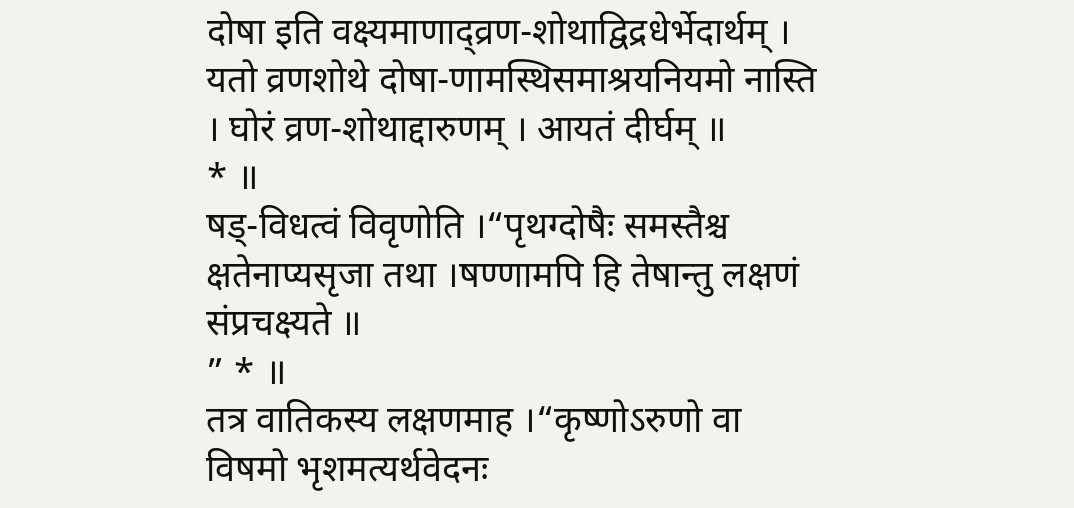दोषा इति वक्ष्यमाणाद्व्रण-शोथाद्विद्रधेर्भेदार्थम् । यतो व्रणशोथे दोषा-णामस्थिसमाश्रयनियमो नास्ति । घोरं व्रण-शोथाद्दारुणम् । आयतं दीर्घम् ॥
* ॥
षड्-विधत्वं विवृणोति ।“पृथग्दोषैः समस्तैश्च क्षतेनाप्यसृजा तथा ।षण्णामपि हि तेषान्तु लक्षणं संप्रचक्ष्यते ॥
” * ॥
तत्र वातिकस्य लक्षणमाह ।“कृष्णोऽरुणो वा विषमो भृशमत्यर्थवेदनः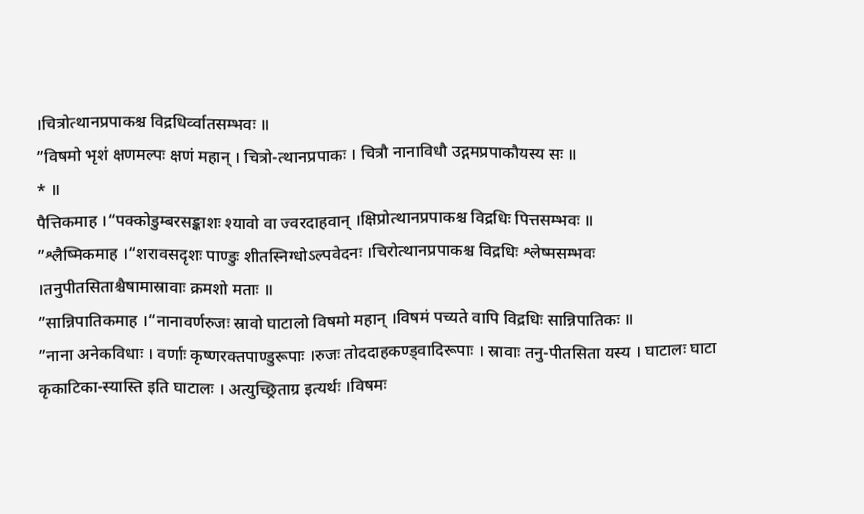।चित्रोत्थानप्रपाकश्च विद्रधिर्व्वातसम्भवः ॥
”विषमो भृशं क्षणमल्पः क्षणं महान् । चित्रो-त्थानप्रपाकः । चित्रौ नानाविधौ उद्गमप्रपाकौयस्य सः ॥
* ॥
पैत्तिकमाह ।“पक्कोडुम्बरसङ्काशः श्यावो वा ज्वरदाहवान् ।क्षिप्रोत्थानप्रपाकश्च विद्रधिः पित्तसम्भवः ॥
”श्लैष्मिकमाह ।“शरावसदृशः पाण्डुः शीतस्निग्धोऽल्पवेदनः ।चिरोत्थानप्रपाकश्च विद्रधिः श्लेष्मसम्भवः ।तनुपीतसिताश्चैषामास्रावाः क्रमशो मताः ॥
”सान्निपातिकमाह ।“नानावर्णरुजः स्रावो घाटालो विषमो महान् ।विषमं पच्यते वापि विद्रधिः सान्निपातिकः ॥
”नाना अनेकविधाः । वर्णाः कृष्णरक्तपाण्डुरूपाः ।रुजः तोददाहकण्ड्वादिरूपाः । स्रावाः तनु-पीतसिता यस्य । घाटालः घाटा कृकाटिका-स्यास्ति इति घाटालः । अत्युच्छ्रिताग्र इत्यर्थः ।विषमः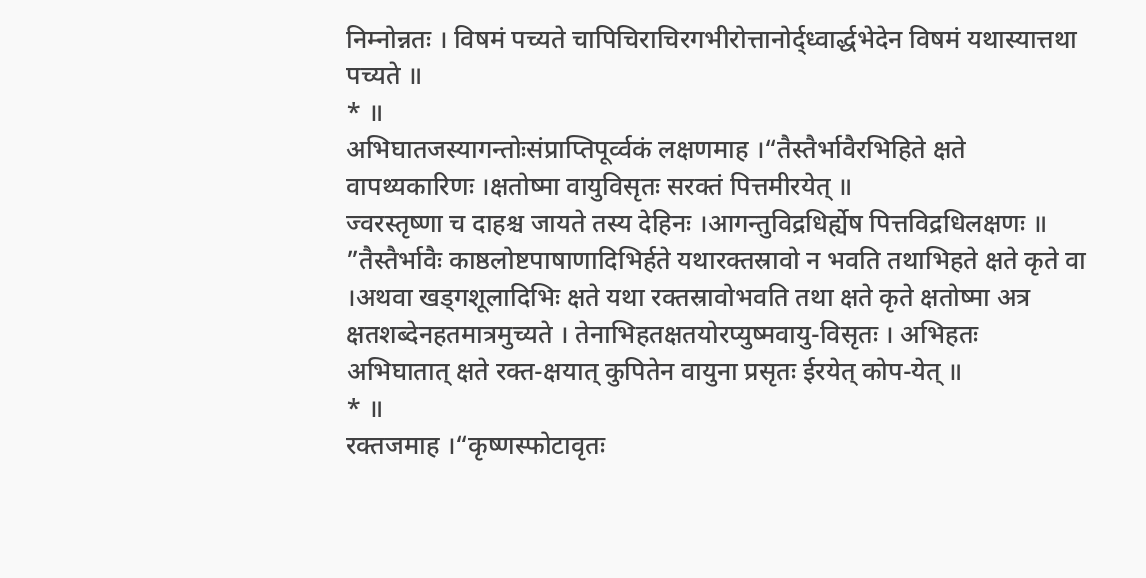निम्नोन्नतः । विषमं पच्यते चापिचिराचिरगभीरोत्तानोर्द्ध्वार्द्धभेदेन विषमं यथास्यात्तथा पच्यते ॥
* ॥
अभिघातजस्यागन्तोःसंप्राप्तिपूर्व्वकं लक्षणमाह ।“तैस्तैर्भावैरभिहिते क्षते वापथ्यकारिणः ।क्षतोष्मा वायुविसृतः सरक्तं पित्तमीरयेत् ॥
ज्वरस्तृष्णा च दाहश्च जायते तस्य देहिनः ।आगन्तुविद्रधिर्ह्येष पित्तविद्रधिलक्षणः ॥
”तैस्तैर्भावैः काष्ठलोष्टपाषाणादिभिर्हते यथारक्तस्रावो न भवति तथाभिहते क्षते कृते वा ।अथवा खड्गशूलादिभिः क्षते यथा रक्तस्रावोभवति तथा क्षते कृते क्षतोष्मा अत्र क्षतशब्देनहतमात्रमुच्यते । तेनाभिहतक्षतयोरप्युष्मवायु-विसृतः । अभिहतः अभिघातात् क्षते रक्त-क्षयात् कुपितेन वायुना प्रसृतः ईरयेत् कोप-येत् ॥
* ॥
रक्तजमाह ।“कृष्णस्फोटावृतः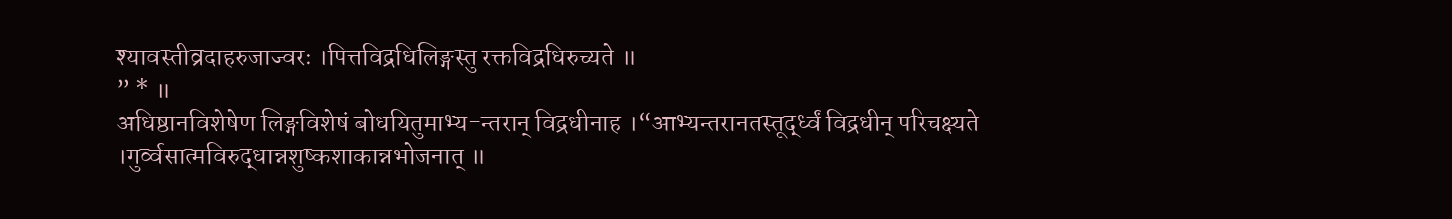श्यावस्तीव्रदाहरुजाज्वरः ।पित्तविद्रधिलिङ्गस्तु रक्तविद्रधिरुच्यते ॥
” * ॥
अधिष्ठानविशेषेण लिङ्गविशेषं बोधयितुमाभ्य-न्तरान् विद्रधीनाह ।“आभ्यन्तरानतस्तूर्द्ध्वं विद्रधीन् परिचक्ष्यते ।गुर्व्वसात्मविरुद्धान्नशुष्कशाकान्नभोजनात् ॥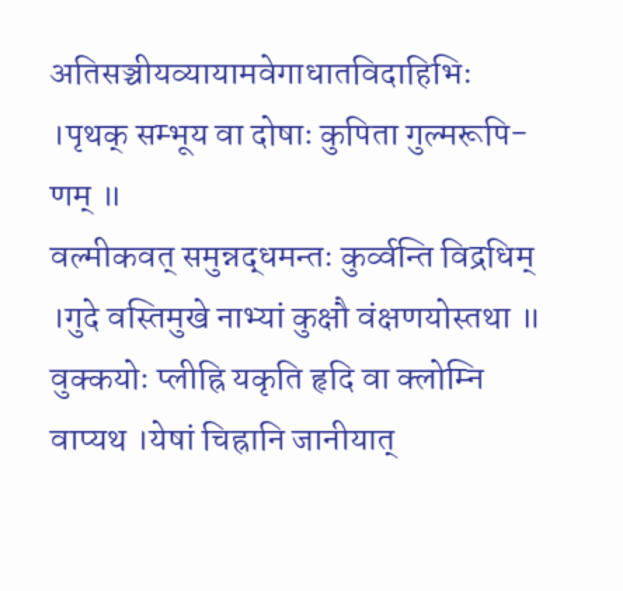अतिसञ्चीयव्यायामवेगाधातविदाहिभिः ।पृथक् सम्भूय वा दोषाः कुपिता गुल्मरूपि-णम् ॥
वल्मीकवत् समुन्नद्धमन्तः कुर्व्वन्ति विद्रधिम् ।गुदे वस्तिमुखे नाभ्यां कुक्षौ वंक्षणयोस्तथा ॥
वुक्कयोः प्लीह्रि यकृति हृदि वा क्लोम्नि वाप्यथ ।येषां चिह्रानि जानीयात्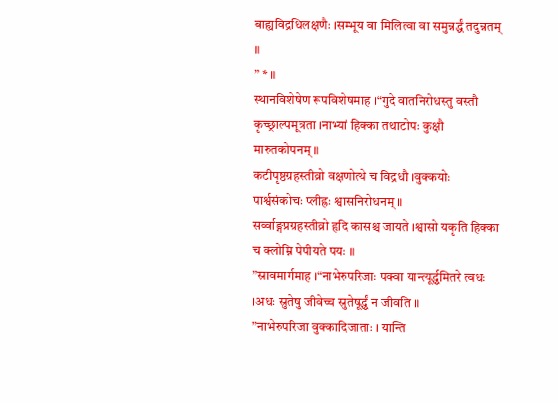बाह्यविद्रधिलक्षणैः ।सम्भूय वा मिलित्वा वा समुन्नर्द्धं तदुन्नतम् ॥
” * ॥
स्थानविशेषेण रूपविशेषमाह ।“गुदे वातनिरोधस्तु वस्तौ कृच्छ्राल्पमूत्रता ।नाभ्यां हिक्का तथाटोपः कुक्षौ मारुतकोपनम् ॥
कटीपृष्ठग्रहस्तीव्रो वक्षणोत्थे च विद्रधौ ।वुक्कयोः पार्श्वसंकोचः प्लीह्रः श्वासनिरोधनम् ॥
सर्व्वाङ्गप्रग्रहस्तीव्रो हृदि कासश्च जायते ।श्वासो यकृति हिक्का च क्लोम्नि पेपीयते पयः ॥
”स्रावमार्गमाह ।“नाभेरुपरिजाः पक्वा यान्त्यूर्द्ध्वमितरे त्वधः ।अधः स्रुतेषु जीवेच्च स्रुतेषूर्द्ध्वं न जीवति ॥
”नाभेरुपरिजा वुक्कादिजाताः । यान्ति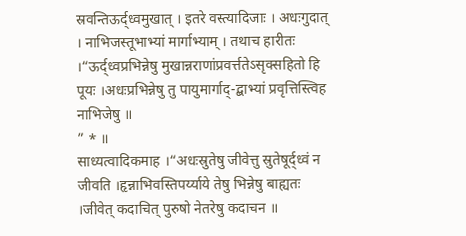स्रवन्तिऊर्द्ध्वमुखात् । इतरे वस्त्यादिजाः । अधःगुदात् । नाभिजस्तूभाभ्यां मार्गाभ्याम् । तथाच हारीतः ।“ऊर्द्ध्वप्रभिन्नेषु मुखान्नराणांप्रवर्त्ततेऽसृक्सहितो हि पूयः ।अधःप्रभिन्नेषु तु पायुमार्गाद्-द्बाभ्यां प्रवृत्तिस्त्विह नाभिजेषु ॥
” * ॥
साध्यत्वादिकमाह ।“अधःस्रुतेषु जीवेत्तु स्रुतेषूर्द्ध्वं न जीवति ।हृन्नाभिवस्तिपर्य्याये तेषु भिन्नेषु बाह्यतः ।जीवेत् कदाचित् पुरुषो नेतरेषु कदाचन ॥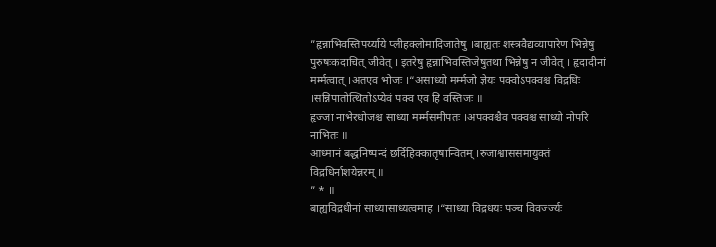”हृन्नाभिवस्तिपर्य्याये प्लीहक्लोमादिजातेषु ।बाह्यतः शस्त्रवैद्यव्यापारेण भिन्नेषु पुरुषःकदाचित् जीवेत् । इतरेषु हृन्नाभिवस्तिजेषुतथा भिन्नेषु न जीवेत् । हृदादीनां मर्म्मत्वात् ।अतएव भोजः ।“असाध्यो मर्म्मजो ज्ञेयः पक्वोऽपक्वश्च विद्रधिः ।सन्निपातोत्थितोऽप्येवं पक्व एव हि वस्तिजः ॥
हृज्जा नाभेरधोजश्च साध्या मर्म्मसमीपतः ।अपक्वश्चैव पक्वश्च साध्यो नोपरि नाभितः ॥
आध्मानं बद्धनिष्पन्दं छर्दिहिक्कातृषान्वितम् ।रुजाश्वाससमायुक्तं विद्रधिर्नाशयेन्नरम् ॥
” * ॥
बाह्यविद्रधीनां साध्यासाध्यत्वमाह ।“साध्या विद्रधयः पञ्च विवर्ज्ज्यः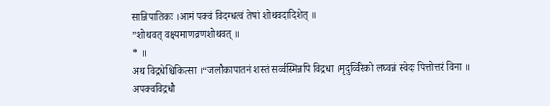सान्निपातिकः ।आमं पक्वं विदग्धत्वं तेषां शोथवदादिशेत् ॥
”शोथवत् वक्ष्यमाणव्रणशोथवत् ॥
* ॥
अथ विद्रधेश्चिकित्सा ।“जलौकापातनं शस्तं सर्व्वस्मिन्नपि विद्रधा ।मृदुर्व्विरेको लघ्वन्नं स्वेदः पित्तोत्तरं विना ॥
अपक्वविद्रधौ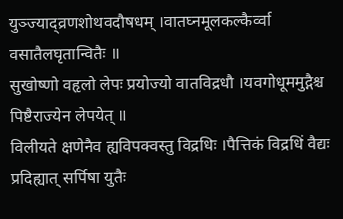युञ्ज्याद्व्रणशोथवदौषधम् ।वातघ्नमूलकल्कैर्व्वा वसातैलघृतान्वितैः ॥
सुखोष्णो वहृलो लेपः प्रयोज्यो वातविद्रधौ ।यवगोधूममुद्गैश्च पिष्टैराज्येन लेपयेत् ॥
विलीयते क्षणेनैव ह्यविपक्वस्तु विद्रधिः ।पैत्तिकं विद्रधिं वैद्यः प्रदिह्यात् सर्पिषा युतैः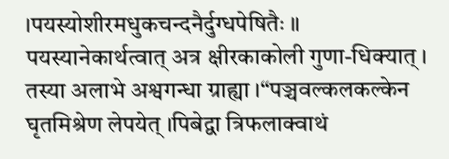।पयस्योशीरमधुकचन्दनैर्दुग्धपेषितैः ॥
पयस्यानेकार्थत्वात् अत्र क्षीरकाकोली गुणा-धिक्यात् । तस्या अलाभे अश्वगन्धा ग्राह्या ।“पञ्चवल्कलकल्केन घृतमिश्रेण लेपयेत् ।पिबेद्वा त्रिफलाक्वाथं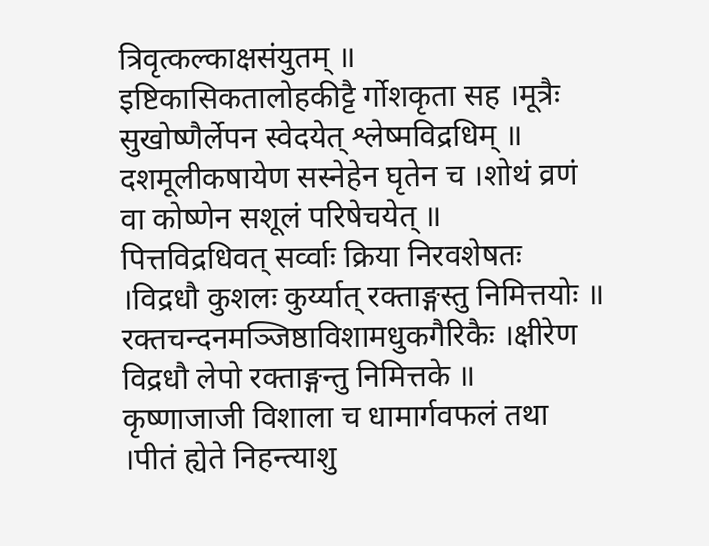त्रिवृत्कल्काक्षसंयुतम् ॥
इष्टिकासिकतालोहकीट्टै र्गोशकृता सह ।मूत्रैः सुखोष्णैर्लेपन स्वेदयेत् श्लेष्मविद्रधिम् ॥
दशमूलीकषायेण सस्नेहेन घृतेन च ।शोथं व्रणं वा कोष्णेन सशूलं परिषेचयेत् ॥
पित्तविद्रधिवत् सर्व्वाः क्रिया निरवशेषतः ।विद्रधौ कुशलः कुर्य्यात् रक्ताङ्गस्तु निमित्तयोः ॥
रक्तचन्दनमञ्जिष्ठाविशामधुकगैरिकैः ।क्षीरेण विद्रधौ लेपो रक्ताङ्गन्तु निमित्तके ॥
कृष्णाजाजी विशाला च धामार्गवफलं तथा ।पीतं ह्येते निहन्त्याशु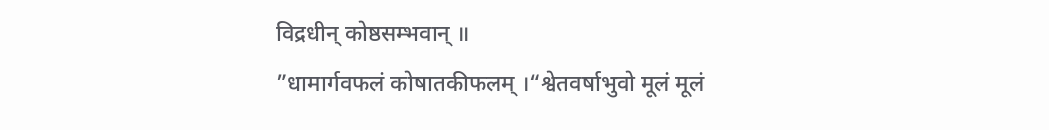विद्रधीन् कोष्ठसम्भवान् ॥
”धामार्गवफलं कोषातकीफलम् ।“श्वेतवर्षाभुवो मूलं मूलं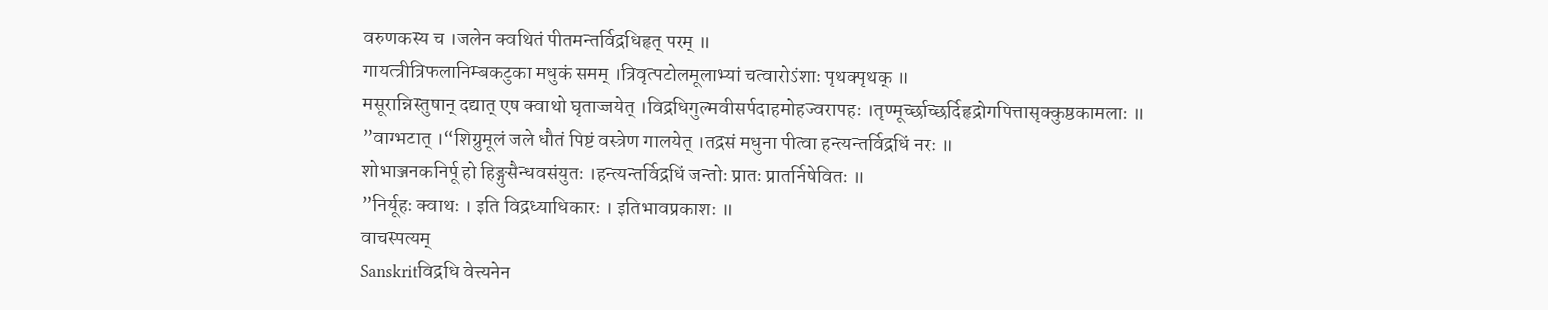वरुणकस्य च ।जलेन क्वथितं पीतमन्तर्विद्रधिहृत् परम् ॥
गायत्त्रीत्रिफलानिम्बकटुका मधुकं समम् ।त्रिवृत्पटोलमूलाभ्यां चत्वारोऽंशाः पृथक्पृथक् ॥
मसूरान्निस्तुषान् दद्यात् एष क्वाथो घृताज्जयेत् ।विद्रधिगुल्मवीसर्पदाहमोहज्वरापहः ।तृण्मूर्च्छाच्छर्दिहृद्रोगपित्तासृक्कुष्ठकामलाः ॥
”वाग्भटात् ।“शिग्रुमूलं जले धौतं पिष्टं वस्त्रेण गालयेत् ।तद्रसं मधुना पीत्वा हन्त्यन्तर्विद्रधिं नरः ॥
शोभाञ्जनकनिर्पू हो हिङ्गुसैन्धवसंयुतः ।हन्त्यन्तर्विद्रधिं जन्तोः प्रातः प्रातर्निषेवितः ॥
”निर्यूहः क्वाथः । इति विद्रध्याधिकारः । इतिभावप्रकाशः ॥
वाचस्पत्यम्
Sanskritविद्रधि वेत्त्यनेन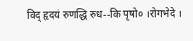विद् हृदयं रुणद्धि रुध--कि पृषो० ।रोगभेदे ।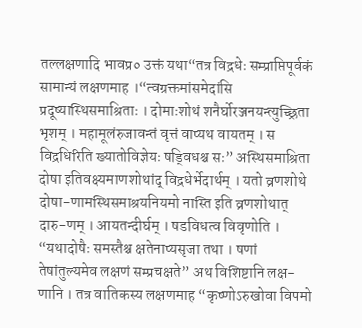तल्लक्षणादि भावप्र० उक्तं यथा“तत्र विद्रधेः सम्प्राप्तिपूर्वकं सामान्यं लक्षणमाह ।“त्वग्रक्तमांसमेदांसि प्रदूष्यास्थिसमाश्रिताः । दोमाःशोथं शनैर्घोरञ्जनयन्त्युच्छ्रिता भृशम् । महामूलंरुजावन्तं वृत्तं वाप्यथ वायतम् । स विद्रधिरिति ख्यातोविज्ञेयः षड्विधश्च सः” अस्थिसमाश्रिता दोषा इतिवक्ष्यमाणशोथांद् विद्रधेर्भेदार्थम् । यतो व्रणशोथे दोषा-णामस्थिसमाश्रयनियमो नास्ति इति व्रणशोथात् दारु-णम् । आयतन्दीर्घम् । षडविधत्व विवृणोति । “यथादोषैः समस्तैश्च क्षतेनाप्यसृजा तथा । षणां तेषांतुल्यमेव लक्षणं सम्प्रचक्षते” अथ विशिष्टानि लक्ष-णानि । तत्र वातिकस्य लक्षणमाह “कृष्णोऽरुखोवा विपमो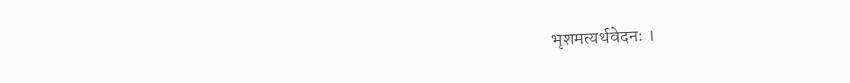भृशमत्यर्थवेदनः ।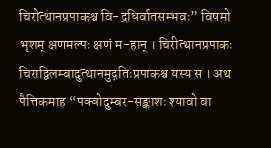चिरोत्थानप्रपाकश्च वि-द्रधिर्वातसम्भवः” विषमो भृशम् क्षणमल्पः क्षणं म-हान् । चिरीत्थानप्रपाकः चिराद्विलम्बादुत्थानमुद्गतिःप्रपाकश्च यस्य स । अथ पैत्तिकमाह “पक्वोदुम्बर-सङ्काशः श्यावो वा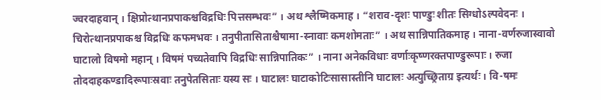ज्वरदाहवान् । क्षिप्रोत्थानप्रपाकश्चविद्रधिः पित्तसम्भवः” । अथ श्लैष्मिकमाह । “शराव-दृशः पाण्डुः शीतः सिग्धोऽल्पवेदनः । चिरोत्थानप्रपाकश्च विद्रधिः कफमभवः । तनुपीतासिताश्चैषामा-स्नावाः कमशोमताः” । अथ सान्निपातिकमाह । नाना-वर्णरुजास्वावो घाटालो विषमो महान् । विषमं पच्यतेवापि विद्रधिः सान्निपातिकः” । नाना अनेकविधाः वर्णाःकृष्णरक्तपाण्डुरूपाः । रुजा तोददाहकण्डादिरूपाःस्रवाः तनुपेतसिताः यस्य सः । घाटालः घाटाकोटिःसासास्तीनि घाटालः अत्युच्छ्रिताग्र इत्यर्थः । वि-षमः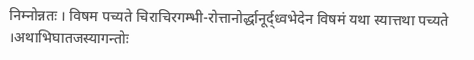निम्नोन्नतः । विषम पच्यते चिराचिरगम्भी-रोत्तानोर्द्धानूर्द्ध्वभेदेन विषमं यथा स्यात्तथा पच्यते ।अथाभिघातजस्यागन्तोः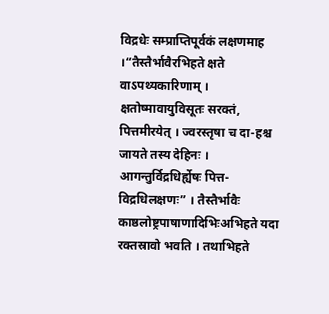विद्रधेः सम्प्राप्तिपूर्वकं लक्षणमाह ।“तैस्तैर्भावैरभिहते क्षते वाऽपथ्यकारिणाम् । क्षतोष्मावायुविसूतः सरक्तं, पित्तमीरयेत् । ज्वरस्तृषा च दा-हश्च जायते तस्य देहिनः । आगन्तुर्विद्रधिर्ह्येषः पित्त-विद्रधिलक्षणः” । तैस्तैर्भावैः काष्ठलोष्ट्रपाषाणादिभिःअभिहते यदा रक्तस्रावो भवति । तथाभिहते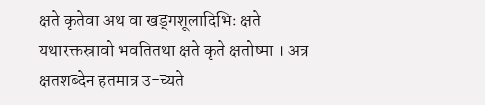क्षते कृतेवा अथ वा खड्गशूलादिभिः क्षते यथारक्तस्रावो भवतितथा क्षते कृते क्षतोष्मा । अत्र क्षतशब्देन हतमात्र उ-च्यते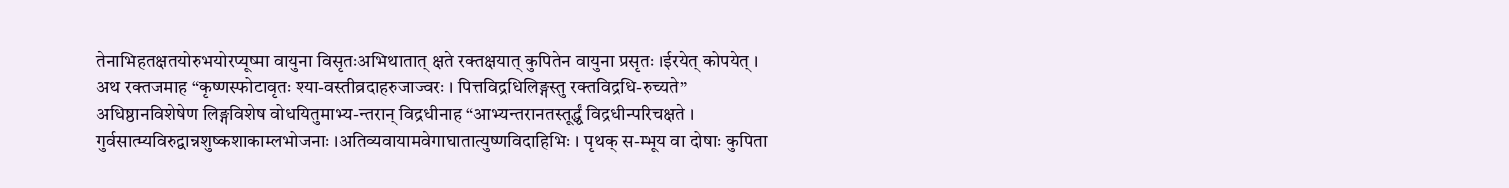तेनाभिहतक्षतयोरुभयोरप्यूष्मा वायुना विसृतःअभिथातात् क्षते रक्तक्षयात् कुपितेन वायुना प्रसृतः ।ईरयेत् कोपयेत् । अथ रक्तजमाह “कृष्णस्फोटावृतः श्या-वस्तीव्रदाहरुजाज्वरः । पित्तविद्रधिलिङ्गस्तु रक्तविद्रधि-रुच्यते” अधिष्ठानविशेषेण लिङ्गविशेष वोधयितुमाभ्य-न्तरान् विद्रधीनाह “आभ्यन्तरानतस्तूर्द्ध्वं विद्रधीन्परिचक्षते । गुर्वसात्म्यविरुद्वान्नशुष्कशाकाम्लभोजनाः ।अतिव्यवायामवेगाघातात्युष्णविदाहिभिः । पृथक् स-म्भूय वा दोषाः कुपिता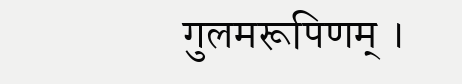गुलमरूपिणम् ।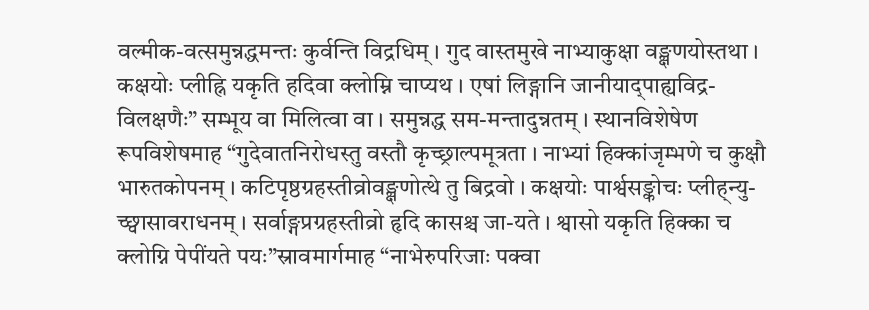वल्मीक-वत्समुन्नद्धमन्तः कुर्वन्ति विद्रधिम् । गुद वास्तमुखे नाभ्याकुक्षा वङ्क्षणयोस्तथा । कक्षयोः प्लीह्नि यकृति हदिवा क्लोम्नि चाप्यथ । एषां लिङ्गानि जानीयाद्पाह्यविद्र-विलक्षणैः” सम्भूय वा मिलित्वा वा । समुन्नद्ध सम-मन्तादुन्नतम् । स्थानविशेषेण रूपविशेषमाह “गुदेवातनिरोधस्तु वस्तौ कृच्छ्राल्पमूत्रता । नाभ्यां हिक्कांजृम्भणे च कुक्षौ भारुतकोपनम् । कटिपृष्ठग्रहस्तीव्रोवङ्क्षणोत्थे तु बिद्रवो । कक्षयोः पार्श्वसङ्कोचः प्लीह्न्यु-च्छ्वासावराधनम् । सर्वाङ्गप्रग्रहस्तीव्रो हृदि कासश्च जा-यते । श्वासो यकृति हिक्का च क्लोग्नि पेपींयते पयः”स्रावमार्गमाह “नाभेरुपरिजाः पक्वा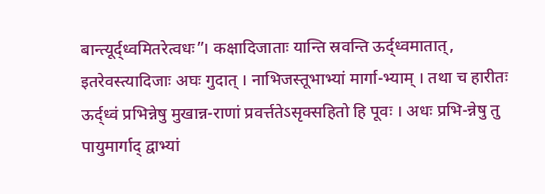बान्त्यूर्द्ध्वमितरेत्वधः”। कक्षादिजाताः यान्ति स्रवन्ति ऊर्द्ध्वमातात्, इतरेवस्त्यादिजाः अघः गुदात् । नाभिजस्तूभाभ्यां मार्गा-भ्याम् । तथा च हारीतः ऊर्द्ध्वं प्रभिन्नेषु मुखान्न-राणां प्रवर्त्ततेऽसृक्सहितो हि पूवः । अधः प्रभि-न्नेषु तु पायुमार्गाद् द्वाभ्यां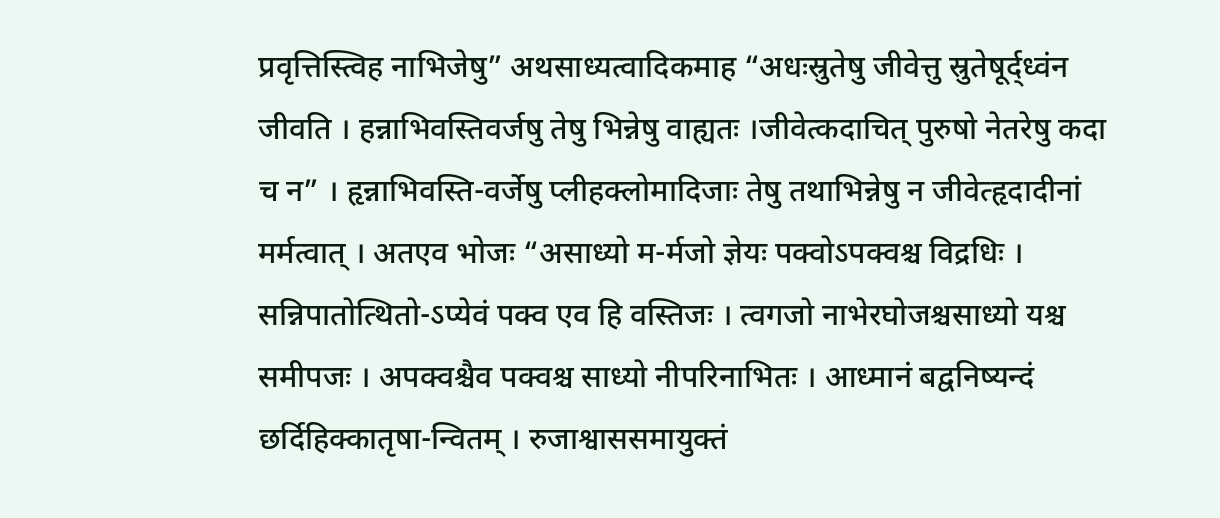प्रवृत्तिस्त्विह नाभिजेषु” अथसाध्यत्वादिकमाह “अधःस्रुतेषु जीवेत्तु स्रुतेषूर्द्ध्वंन जीवति । हन्नाभिवस्तिवर्जषु तेषु भिन्नेषु वाह्यतः ।जीवेत्कदाचित् पुरुषो नेतरेषु कदा च न” । हृन्नाभिवस्ति-वर्जेषु प्लीहक्लोमादिजाः तेषु तथाभिन्नेषु न जीवेत्हृदादीनां मर्मत्वात् । अतएव भोजः “असाध्यो म-र्मजो ज्ञेयः पक्वोऽपक्वश्च विद्रधिः । सन्निपातोत्थितो-ऽप्येवं पक्व एव हि वस्तिजः । त्वगजो नाभेरघोजश्चसाध्यो यश्च समीपजः । अपक्वश्चैव पक्वश्च साध्यो नीपरिनाभितः । आध्मानं बद्वनिष्यन्दं छर्दिहिक्कातृषा-न्वितम् । रुजाश्वाससमायुक्तं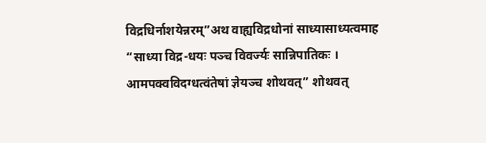विद्रधिर्नाशयेन्नरम्”अथ वाह्यविद्रधोनां साध्यासाध्यत्वमाह “साध्या विद्र-धयः पञ्च विवर्ज्यः सान्निपातिकः । आमपक्वविदग्धत्वंतेषां ज्ञेयञ्च शोथवत्” शोथवत्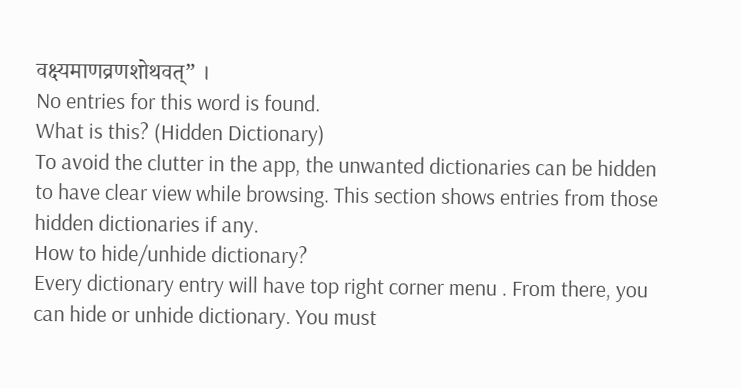वक्ष्यमाणव्रणशोथवत्” ।
No entries for this word is found.
What is this? (Hidden Dictionary)
To avoid the clutter in the app, the unwanted dictionaries can be hidden to have clear view while browsing. This section shows entries from those hidden dictionaries if any.
How to hide/unhide dictionary?
Every dictionary entry will have top right corner menu . From there, you can hide or unhide dictionary. You must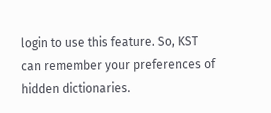login to use this feature. So, KST can remember your preferences of hidden dictionaries.